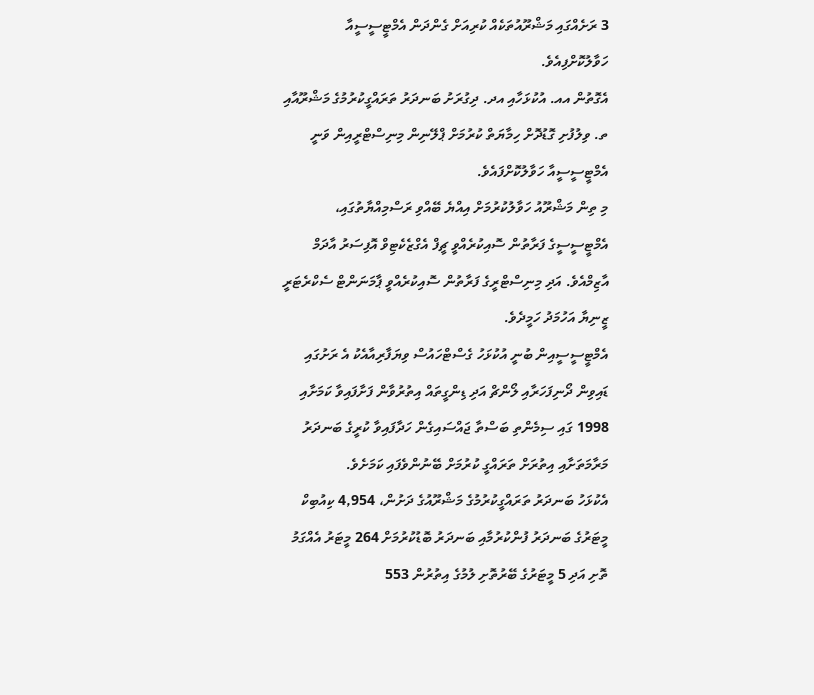3 ރަށެއްގައި މަޝްރޫއުތަކެއް ކުރިއަށް ގެންދަން އެމްޓީސީސީއާ ހަވާލުކޮށްފިއެވެ.
އެގޮތުން އއ. އުކުޅަހާއި އދ. ދިގުރަށު ބަނދަރު ތަރައްގީކުރުމުގެ މަޝްރޫއާއި ތ. ވިލުފުށި ގޮޑުދޮށް ހިމާޔަތް ކުރުމަށް ޕްލޭނިން މިނިސްޓްރީއިން ވަނީ އެމްޓީސީސީއާ ހަވާލުކޮށްފައެވެ.
މި ތިން މަޝްރޫއު ހަވާލުކުރުމަށް އިއްޔެ ބޭއްވި ރަސްމިއްޔާތުގައި، އެމްޓީސީސީގެ ފަރާތުން ސޮއިކުރެއްވީ ޗީފް އެގްޒެކެޓިވް އޮފިސަރު އާދަމް އާޒިމްއެވެ. އަދި މިނިސްޓްރީގެ ފަރާތުން ސޮއިކުރެއްވީ ޕާމަނަންޓް ސެކްރެޓަރީ ޒީނިޔާ އަހުމަދު ހަމީދެވެ.
އެމްޓީސީސީއިން ބުނީ އުކުޅަހު ގެސްޓްހައުސް ވިޔަފާރިއާއެކު އެ ރަށުގައި ޑައިވިން ދޯނިފަހަރާއި ލޯންޗް އަދި ޑިންގީތައް އިތުރުވާން ފަށާފައިވާ ކަމަށާއި 1998 ގައި ސިމެންތި ބަސްތާ ޖައްސައިގެން ހަދާފައިވާ ކުރީގެ ބަނދަރު މަރާމަތަށާއި އިތުރަށް ތަރައްގީ ކުރުމަށް ބޭނުންވެފައި ކަމަށެވެ.
އެކުޅަހު ބަނދަރު ތަރައްގީކުރުމުގެ މަޝްރޫއުގެ ދަށުން، 4,954 ކިއުބިކް މީޓަރުގެ ބަނދަރު ފުންކުރުމާއި ބަނދަރު ބޮޑުކުރުމަށް 264 މީޓަރު އެއްގަމު ތޮށި އަދި 5 މީޓަރުގެ ބޭރުތޮށި ލުމުގެ އިތުރުން 553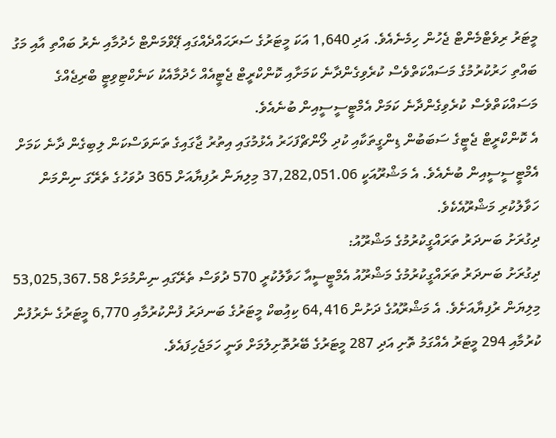މީޓަރު ރިވެޓްމެންޓް ޖެހުން ހިމެނެއެވެ. އަދި 1,640 އަކަ މީޓަރުގެ ސަރަޙައްދެއްގައި ޕޭވްމަންޓް ހެދުމާއި ނެރު ބައްތި އާއި މަގު ބައްތި ހަރުކުރުމުގެ މަސައްކަތްވެސް ކުރެވިގެންދާނެ ކަމަށާއި ކޮންކްރީޓް ޖެޓީއެއް ހެދުމާއެކު ކަނެކްޓިވިޓީ ބްރިޖެއްގެ މަސައްކަތްވެސް ކުރެވިގެންދާނެ ކަމަށް އެމްޓީސީސީއިން ބުނެއެވެ.
އެ ކޮންކްރީޓް ޖެޓީގެ ސަބަބުން ޑިންގީތަކާއި ކުދި ލޯންޗްފަހަރު އެޅުމުގައި އިތުރު ޖާގައިގެ ތަނަވަސްކަން ލިބިގެން ދާނެ ކަމަށް އެމްޓީސީސީއިން ބުނެއެވެ. އެ މަޝްރޫއަކީ 37,282,051.06 މިލިޔަން ރުފިޔާއަށް 365 ދުވަހުގެ ތެރޭގަ ނިންމަން ހަވާލުކުރި މަޝްރޫއެކެވެ.
ދިގުރަށު ބަނދަރު ތަރައްގީކުރުމުގެ މަޝްރޫއު:
ދިގުރަށު ބަނދަރު ތަރައްގީކުރުމުގެ މަޝްރޫއު އެމްޓީސީއާ ހަވާލުކުރީ 570 ދުވަސް ތެރޭގައި ނިންމުމަށް 53,025,367.58 މިލިޔަން ރުފިޔާއަށެވެ. އެ މަޝްރޫއުގެ ދަށުން 64,416 ކިއުިބކް މީޓަރުގެ ބަނދަރު ފުންކުރުމާއި 6,770 މީޓަރުގެ ނެރުފުން ކުރުމާއި 294 މީޓަރު އެއްގަމު ތޮށި އަދި 287 މީޓަރުގެ ބޭރުތޮށިލުމަށް ވަނީ ހަމަޖެހިފައެވެ.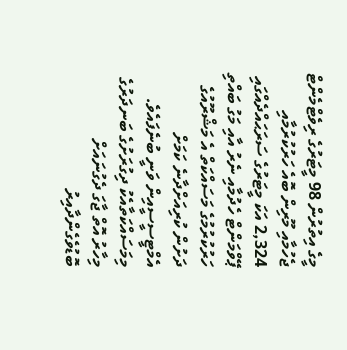މީގެ އިތުރުން 98 މީޓަރުގެ ރިވެޓްމެންޓް ޖެހުމާއި މޫރިން ބޮއެ ހަރުކުރުމާއި 2,324 އަކަ މީޓަރުގެ ސަރަޙައްދެއްގައި ޕޭވްމަންޓް ހެދުމާއި ނެރު އާއި މަގު ބައްތި ހަރުކުރުމުގެ މަސައްކަތް އެ މަޝްރޫއުގެ ދަށުން ކުރިއަށްދާނެ ކަމަށް އެމްޓީސީސީއިން ވަނީ ބުނެފައެވެ. މިމަސައްކަތާއެކު ދިގުރަށުގެ ބަނދަރުގެ މިހާރު އޮތް ޖާގަ ދެގުނައަށް ބޮޑުވެގެންދާއިރު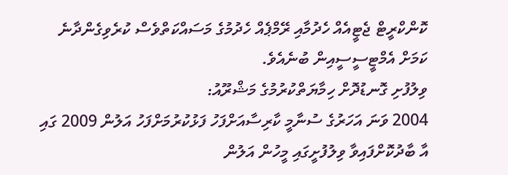ކޮންކްރީޓް ޖެޓީއެއް ހެދުމާއި ރޭމްޕެއް ހެދުމުގެ މަސައްކަތްވެސް ކުރެވިގެންދާނެ ކަމަށް އެމްޓީސީސީއިން ބުނެއެވެ.
ވިލުފުށި ގޮނޑުދޮށް ހިމާޔަތްކުރުމުގެ މަޝްރޫއު:
2004 ވަނަ އަހަރުގެ ސުނާމީ ކާރިސާއަށްފަހު ފަޅުކުރުމަށްފަހު އަލުން 2009 ގައި އާ ބާދުކޮށްފައިވާ ވިލުފުށީގައި މީހުން އަލުން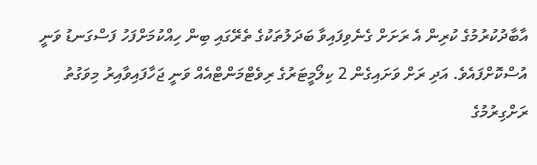އާބާދުކުރުމުގެ ކުރިން އެ ރަށަށް ގެނެވިފައިވާ ބަދަލުތަކުގެ ތެރޭގައި ބިން ހިއްކުމަށްފަހު ފަސްގަނޑު ވަނީ އުސްކޮށްފައެވެ. އަދި ރަށް ވަށައިގެން 2 ކިލޯމީޓަރުގެ ރިވެޓްމަންޓްއެއް ވަނީ ޖަހާފައިވާއިރު މިވަގުތު ރަށްގިރުމުގެ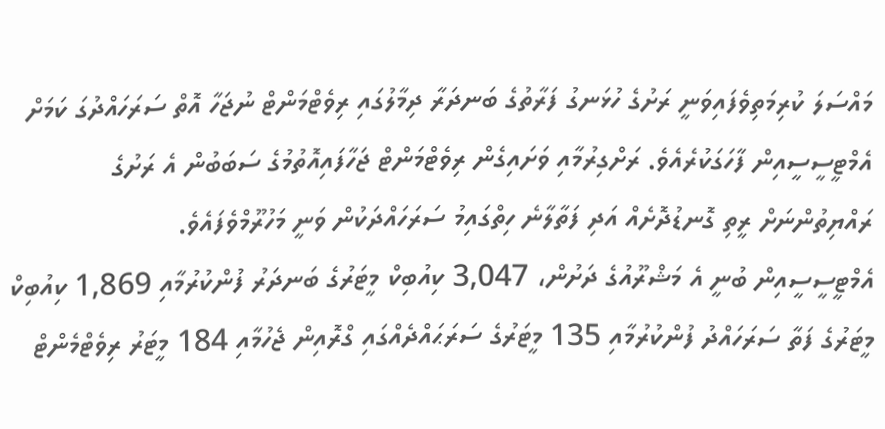މައްސަލަ ކުރިމަތިވެފައިވަނީ ރަށުގެ ހުޅަނގު ފަރާތުގެ ބަނދަރާ ދިމާލުގައި ރިވެޓްމަންޓް ނުޖަހާ އޮތް ސަރަހައްދުގަ ކަމަށް އެމްޓީސީސީއިން ފާހަގަކުރެއެވެ. ރަށްގިރުމާއި ވަށައިގެން ރިވެޓްމަންޓް ޖަހާފައިއޮތުމުގެ ސަބަބުން އެ ރަށުގެ ރައްޔިތުންނަށް ރީތި ގޮނޑުދޮށެއް އަދި ފަތާލާނެ ހިތްގައިމު ސަރަހައްދަކުން ވަނީ މަހުރޫމްވެފައެވެ.
އެމްޓީސީސީއިން ބުނީ އެ މަޝްރޫއުގެ ދަށުން، 3,047 ކިއުބިކް މީޓަރުގެ ބަނދަރު ފުންކުރުމާއި 1,869 ކިއުބިކް މީޓަރުގެ ފަތާ ސަރަހައްދު ފުންކުރުމާއި 135 މީޓަރުގެ ސަރަޙައްދެއްގައި ގްރޮއިން ޖެހުމާއި 184 މީޓަރު ރިވެޓްމެންޓް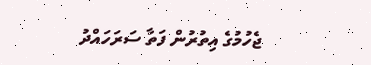ޖެހުމުގެ އިތުރުން ފަތާ ސަރަހައްދު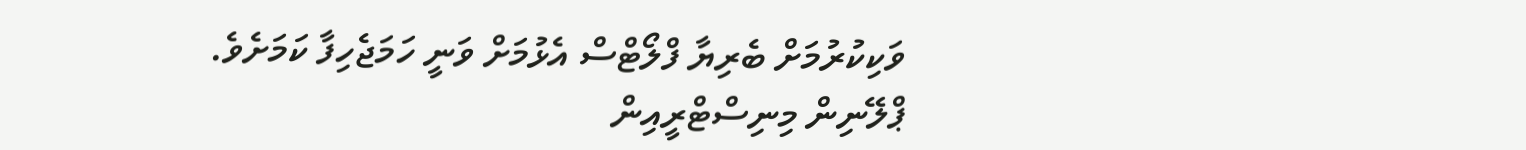ވަކިކުރުމަށް ބެރިޔާ ފްލޯޓްސް އެޅުމަށް ވަނީ ހަމަޖެހިފާ ކަމަށެވެ.
ޕްލޭނިން މިނިސްޓްރީއިން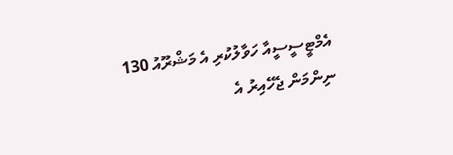އެމްޓީސީސީއާ ހަވާލުކުރި އެ މަޝްރޫއު 130 ނިންމަން ޖެހޭއިރު އެ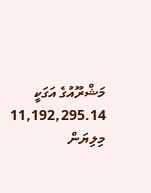މަޝްރޫއުގެ އަގަކީ 11,192,295.14 މިލިޔަން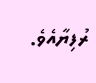ރުފިޔާއެވެ.